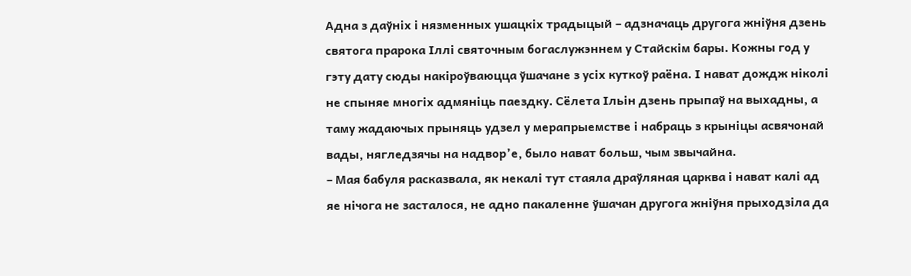Адна з даўніх і нязменных ушацкіх традыцый – адзначаць другога жніўня дзень святога прарока Іллі святочным богаслужэннем у Стайскім бары. Кожны год у гэту дату сюды накіроўваюцца ўшачане з усіх куткоў раёна. І нават дождж ніколі не спыняе многіх адмяніць паездку. Сёлета Ільін дзень прыпаў на выхадны, а таму жадаючых прыняць удзел у мерапрыемстве і набраць з крыніцы асвячонай вады, нягледзячы на надвор’е, было нават больш, чым звычайна.
– Мая бабуля расказвала, як некалі тут стаяла драўляная царква і нават калі ад яе нічога не засталося, не адно пакаленне ўшачан другога жніўня прыходзіла да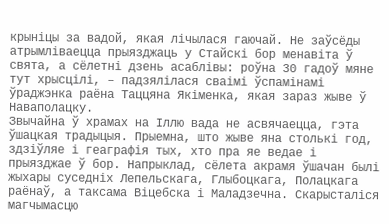крыніцы за вадой, якая лічылася гаючай. Не заўсёды атрымліваецца прыязджаць у Стайскі бор менавіта ў свята, а сёлетні дзень асаблівы: роўна 30 гадоў мяне тут хрысцілі, – падзялілася сваімі ўспамінамі ўраджэнка раёна Таццяна Якіменка, якая зараз жыве ў Наваполацку.
Звычайна ў храмах на Іллю вада не асвячаецца, гэта ўшацкая традыцыя. Прыемна, што жыве яна столькі год, здзіўляе і геаграфія тых, хто пра яе ведае і прыязджае ў бор. Напрыклад, сёлета акрамя ўшачан былі жыхары суседніх Лепельскага, Глыбоцкага, Полацкага раёнаў, а таксама Віцебска і Маладзечна. Скарысталіся магчымасцю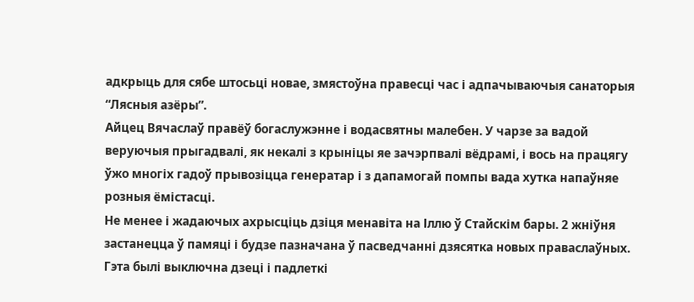адкрыць для сябе штосьці новае, змястоўна правесці час і адпачываючыя санаторыя “Лясныя азёры”.
Айцец Вячаслаў правёў богаслужэнне і водасвятны малебен. У чарзе за вадой веруючыя прыгадвалі, як некалі з крыніцы яе зачэрпвалі вёдрамі, і вось на працягу ўжо многіх гадоў прывозіцца генератар і з дапамогай помпы вада хутка напаўняе розныя ёмістасці.
Не менее і жадаючых ахрысціць дзіця менавіта на Іллю ў Стайскім бары. 2 жніўня застанецца ў памяці і будзе пазначана ў пасведчанні дзясятка новых праваслаўных. Гэта былі выключна дзеці і падлеткі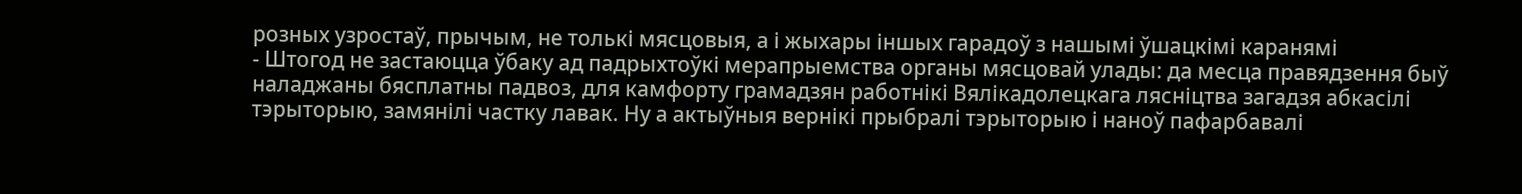розных узростаў, прычым, не толькі мясцовыя, а і жыхары іншых гарадоў з нашымі ўшацкімі каранямі
- Штогод не застаюцца ўбаку ад падрыхтоўкі мерапрыемства органы мясцовай улады: да месца правядзення быў наладжаны бясплатны падвоз, для камфорту грамадзян работнікі Вялікадолецкага лясніцтва загадзя абкасілі тэрыторыю, замянілі частку лавак. Ну а актыўныя вернікі прыбралі тэрыторыю і наноў пафарбавалі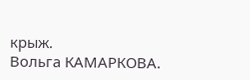крыж.
Вольга КАМАРКОВА.